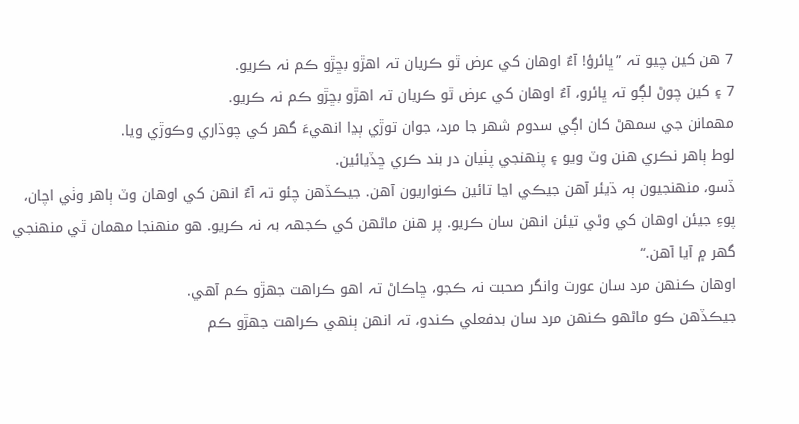7 هن کين چيو تہ ”ڀائرؤ! آءٌ اوهان کي عرض ٿو ڪريان تہ اهڙو بڇڙو ڪم نہ ڪريو.
7 ۽ کين چوڻ لڳو تہ ڀائرو، آءٌ اوهان کي عرض ٿو ڪريان تہ اهڙو بڇڙو ڪم نہ ڪريو.
مهمانن جي سمهڻ کان اڳي سدوم شهر جا مرد، جوان توڙي ٻڍا انهيءَ گھر کي چوڌاري وڪوڙي ويا.
لوط ٻاهر نڪري هنن وٽ ويو ۽ پنهنجي پٺيان در بند ڪري ڇڏيائين.
ڏسو، منهنجيون ٻہ ڌيئر آهن جيڪي اڃا تائين ڪنواريون آهن. جيڪڏهن چئو تہ آءٌ انهن کي اوهان وٽ ٻاهر وٺي اچان، پوءِ جيئن اوهان کي وڻي تيئن انهن سان ڪريو. پر هنن ماڻهن کي ڪجھہ بہ نہ ڪريو. هو منهنجا مهمان ٿي منهنجي گھر ۾ آيا آهن.“
اوهان ڪنهن مرد سان عورت وانگر صحبت نہ ڪجو، ڇاڪاڻ تہ اهو ڪراهت جهڙو ڪم آهي.
جيڪڏهن ڪو ماڻهو ڪنهن مرد سان بدفعلي ڪندو، تہ انهن ٻنهي ڪراهت جهڙو ڪم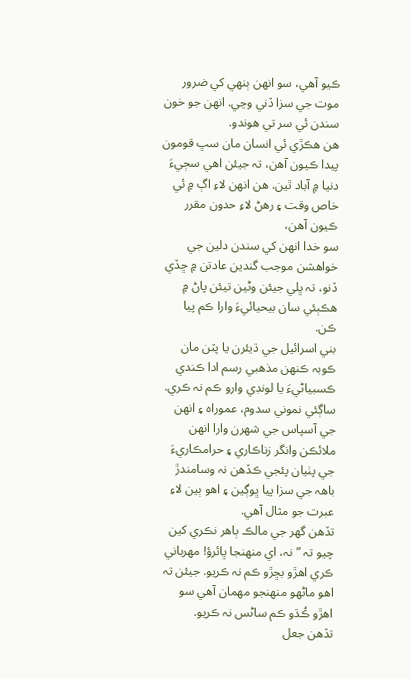ڪيو آهي، سو انهن ٻنهي کي ضرور موت جي سزا ڏني وڃي. انهن جو خون سندن ئي سر تي هوندو.
هن هڪڙي ئي انسان مان سڀ قومون پيدا ڪيون آهن، تہ جيئن اهي سڄيءَ دنيا ۾ آباد ٿين. هن انهن لاءِ اڳ ۾ ئي خاص وقت ۽ رهڻ لاءِ حدون مقرر ڪيون آهن،
سو خدا انهن کي سندن دلين جي خواهشن موجب گندين عادتن ۾ ڇڏي ڏنو، تہ ڀلي جيئن وڻين تيئن پاڻ ۾ هڪٻئي سان بيحيائيءَ وارا ڪم پيا ڪن.
بني اسرائيل جي ڌيئرن يا پٽن مان ڪوبہ ڪنهن مذهبي رسم ادا ڪندي ڪسبياڻيءَ يا لونڊي وارو ڪم نہ ڪري.
ساڳئي نموني سدوم، عموراہ ۽ انهن جي آسپاس جي شهرن وارا انهن ملائڪن وانگر زناڪاري ۽ حرامڪاريءَ جي پٺيان پئجي ڪڏهن نہ وسامندڙ باهہ جي سزا پيا ڀوڳين ۽ اهو ٻين لاءِ عبرت جو مثال آهي.
تڏهن گھر جي مالڪ ٻاهر نڪري کين چيو تہ ”نہ، اي منهنجا ڀائرؤ! مهرباني ڪري اهڙو بڇڙو ڪم نہ ڪريو. جيئن تہ اهو ماڻهو منهنجو مهمان آهي سو اهڙو ڪُڌو ڪم ساڻس نہ ڪريو.
تڏهن جعل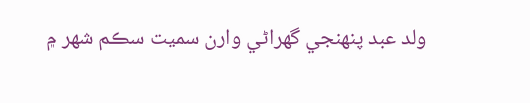ولد عبد پنهنجي گھراڻي وارن سميت سڪم شهر ۾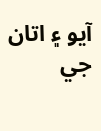آيو ۽ اتان جي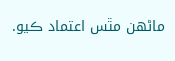ماڻهن مٿس اعتماد ڪيو.